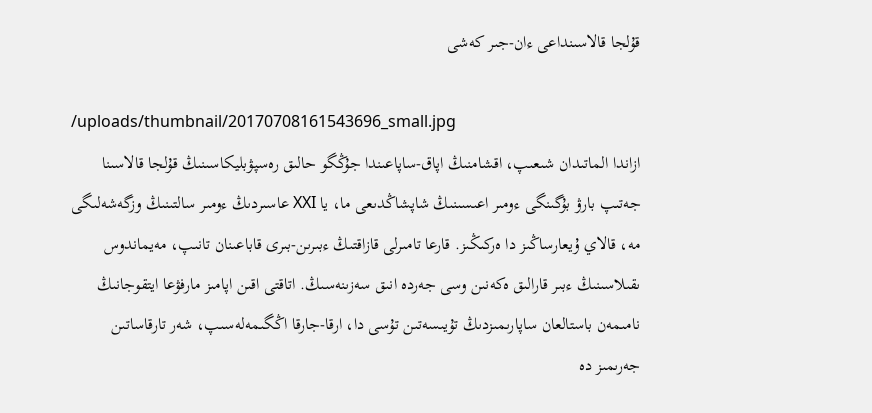قۇلجا قالاسىنداعى ءان-جىر كەشى

/uploads/thumbnail/20170708161543696_small.jpg
ازاندا الماتىدان شىعىپ، اقشامنىڭ اپاق-ساپاعىندا جۇڭگو حالىق رەسپۋبليكاسىنىڭ قۇلجا قالاسىنا جەتىپ بارۋ بۇگىنگى ءومىر اعىسىنىڭ شاپشاڭدىعى ما، يا XXI عاسىردىڭ ءومىر سالتىنىڭ وزگەشەلىگى مە، قالاي ۇيعارساڭىز دا ەركىڭىز. قارعا تامىرلى قازاقتىڭ ءبىرىن-بىرى قاباعىنان تانىپ، مەيماندوس ىقىلاسىنىڭ ءبىر قارالىق ەكەنىن وسى جەردە انىق سەزىنەسىڭ. اتاقتى اقىن اپامىز مارفۋعا ايتقوجانىڭ نامىمەن باستالعان ساپارىمىزدىڭ تۇيىسەتىن تۇسى دا، ارقا-جارقا اڭگىمەلەسىپ، شەر تارقاساتىن جەرىمىز دە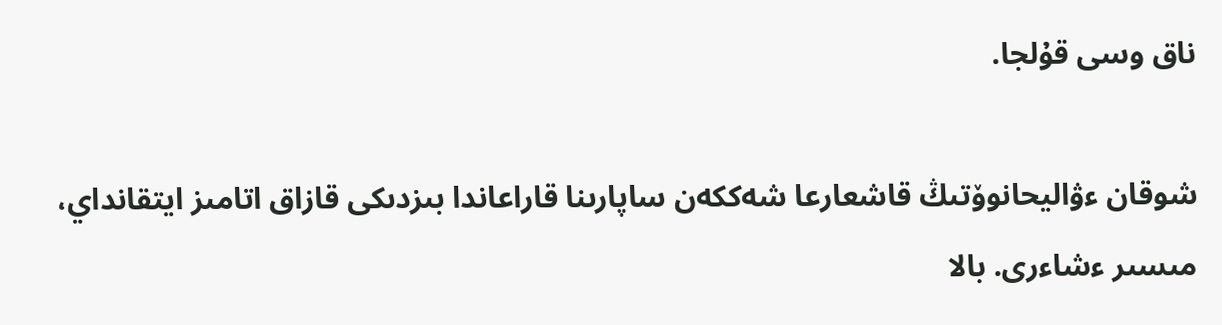ناق وسى قۇلجا.

شوقان ءۋاليحانوۆتىڭ قاشعارعا شەككەن ساپارىنا قاراعاندا بىزدىكى قازاق اتامىز ايتقانداي، مىسىر ءشاءرى. بالا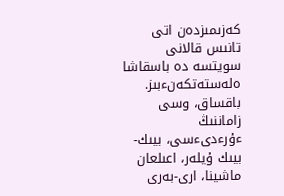كەزىمىزدەن اتى تانىس قالانى سويتسە دە باسقاشا ەلەستەتكەنءبىز. باقساق، وسى زاماننىڭ ءۇرءدىءسى، بيىك-بيىك ۇيلەر، اعىلعان ماشينا، ارى-بەرى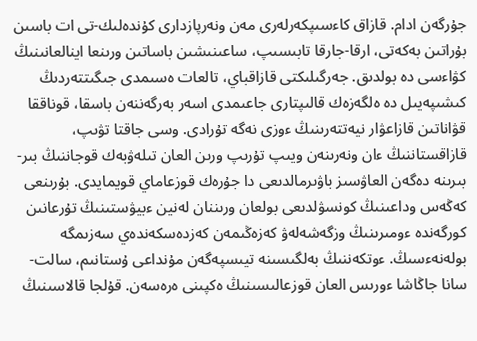جۇرگەن ادام. قازاق كاءسىپكەرلەرى مەن ونەرپازدارى كۇندەلىك-تى ات باسىن بۇراتىن بەكەتى، ارقا-جارقا تابىسىپ، ساعىنىشىن باساتىن ورىنعا اينالعانىنىڭ كۋاءسى دە بولدىق. جەرگىلىكتى قازاقباي، تالعات ەسىمدى جىگىتتەردىڭ كىشىپەيىل دە ەلگەزەك قالىپتارى جاعىمدى اسەر بەرگەننەن باسقا، قوناققا قۋاناتىن قازاعۋار نيەتتەرىنىڭ ءوزى نەگە تۇرادى. وسى جاقتا تۋىپ، قازاقستاننىڭ ءان ونەرىنەن ويىپ تۇرىپ ورىن العان تىلەۋبەك قوجاننىڭ بىر-بىرىنە دەگەن العاۋسىز باۋىرمالدىعى دا جۇرەك قوزعاماي قويمايدى. بۇرىنعى كەڭەس وداعىنىڭ كونسۋلدىعى بولعان ورىننان لەنين ءبيۋستىنىڭ تۇرعانىن كورگەندە ءومىرىنىڭ وزگەشەلەۋ كەزەڭىمەن كەزدەسكەندەي سەزىمگە بولەنەءسىڭ. ءوتكەننىڭ بەلگىسىنە تيىسپەگەن مۇنداعى ۇستانىم، سالت-سانا جاڭاشا ءورىس العان قوزعالىسىنىڭ ەكپىنى ەرەسەن. قۇلجا قالاسىنىڭ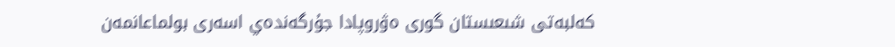كەلبەتى شىعىستان گورى ەۋروپادا جۇرگەندەي اسەرى بولماعانمەن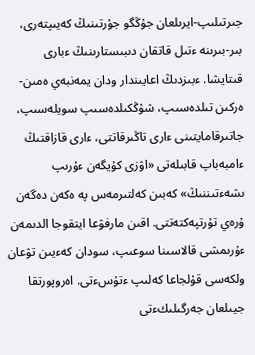جىرتىلىپ-ايرىلعان جۇڭگو جۇرتىنىڭ كەيىپتەرى، بىر-بىرىنە ءتىل قاتقان دىبىستارىنىڭ ءبارى قىتايشا. ءبىزدىڭ اعايىندار ودان يمەنبەي ەمىن-ەركىن تىلدەسىپ، شۇڭكىلدەسىپ سويلەسىپ، جاتىرقامايتىنى ءارى تاڭىرقاتتى، ءارى قازاقتىڭ ءامبەباپ قابىلەتى «اۋزى كۇيگەن ءۇرىپ ىشەءتىننىڭ» كەبىن كەلتىرمەس پە ەكەن دەگەن ۇرەي تۇرتپەكتەتتى. اقىن مارفۋعا ايتقوجا الدىمەن ءۇرىمشى قالاسىنا سوعىپ، سودان كەءيىن تۋعان ولكەسى قۇلجاعا كەلىپ ءتۇسءتى. اەروپورتقا جيىلعان جەرگىلىكءتى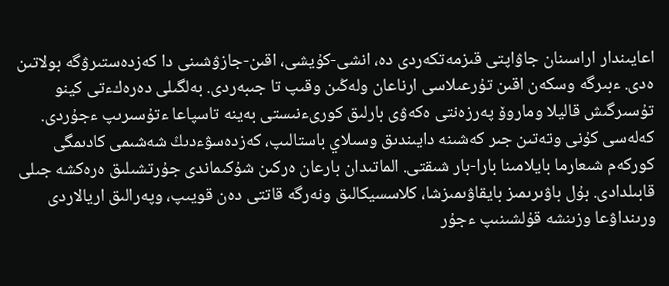اعايىندار اراسىنان جاۋاپتى قىزمەتكەردى دە، انشى-كۇيشى، اقىن-جازۋشىنى دا كەزدەستىرۋگە بولاتىن ەدى. ءبىرگە وسكەن اقىن تۇرعىلاسى ارناعان ولەڭىن وقىپ تا جىبەردى. بەلگىلى دەرەكءتى كينو تۇسىرگىش قاليلا وماروۆ پەرزەنتى ەكەۋى بارلىق كورىءنىستى بەينە تاسپاعا ءتۇسىرىپ ءجۇردى. كەلەسى كۇنى وتەتىن جىر كەشىنە دايىندىق وسىلاي باستالىپ، كەزدەسۋءدىڭ شەشىمى كادىمگى كوركەم شىعارما بايلامىنا بارا-بار شىقتى. الماتىدان بارعان ەركىن شۇكىماندى جۇرتشىلىق ەرەكشە جىلى قابىلدادى. بۇل باۋىرىمىز بايقاۋىمىزشا، كلاسسيكالىق ونەرگە قاتتى دەن قويىپ، وپەرالىق اريالاردى ورىنداۋعا وزىنشە قۇلشىنىپ ءجۇر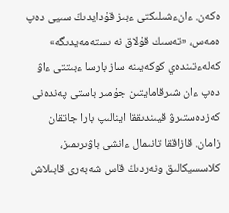ەكەن. ءانءشىلىكتى ءبىز قۇدايدىڭ سىيى دەپ ەمەس، «تەسىك قۇلاق نە ىستەمەيدىگە» كەلەءتىندەي كوكەيىنە ساز بارسا ءبىتتى ءاۋ دەپ ءان شىرقامايتىن جۇمىر باستى پەندەنى كەزدەستىرۋ قيىندىققا اينالىپ بارا جاتقان زامان. قازاققا تانىمال ءانشى باۋىرىمىز، كلاسسيكالىق ونەردىڭ قاس شەبەرى قابىلاش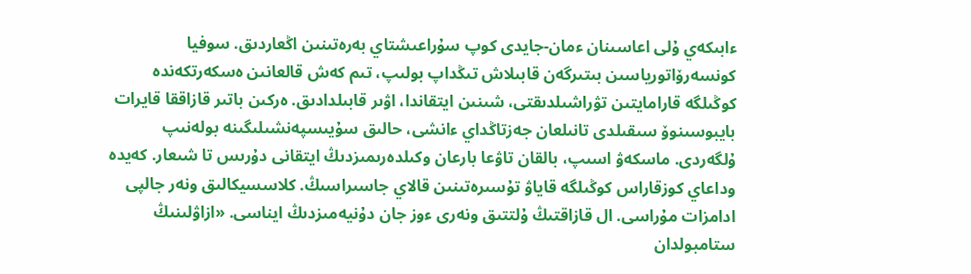ءابىكەي ۇلى اعاسىنان ءمان-جايدى كوپ سۇراعىشتاي بەرەتىنىن اڭعاردىق. سوفيا كونسەرۆاتورياسىن بىتىرگەن قابىلاش تىڭداپ بولىپ، تىم كەش قالعانىن ەسكەرتكەندە كوڭىلگە قارامايتىن تۋراشىلدىقتى، شىنىن ايتقاندا، اۋىر قابىلدادىق. ەركىن باتىر قازاققا قايرات بايبوسىنوۆ سىقىلدى تانىلعان جەزتاڭداي ءانشى، حالىق سۇيىسپەنشىلىگىنە بولەنىپ ۇلگەردى. ماسكەۋ اسىپ، بالقان تاۋعا بارعان وكىلدەرىمىزدىڭ ايتقانى دۇرىس تا شىعار. كەيدە وداعاي كوزقاراس كوڭىلگە قاياۋ تۇسىرەتىنىن قالاي جاسىراسىڭ. كلاسسيكالىق ونەر جالپى ادامزات مۇراسى. ال قازاقتىڭ ۇلتتىق ونەرى ءوز جان دۇنيەمىزدىڭ ايناسى. «ازاۋلىنىڭ ستامبولدان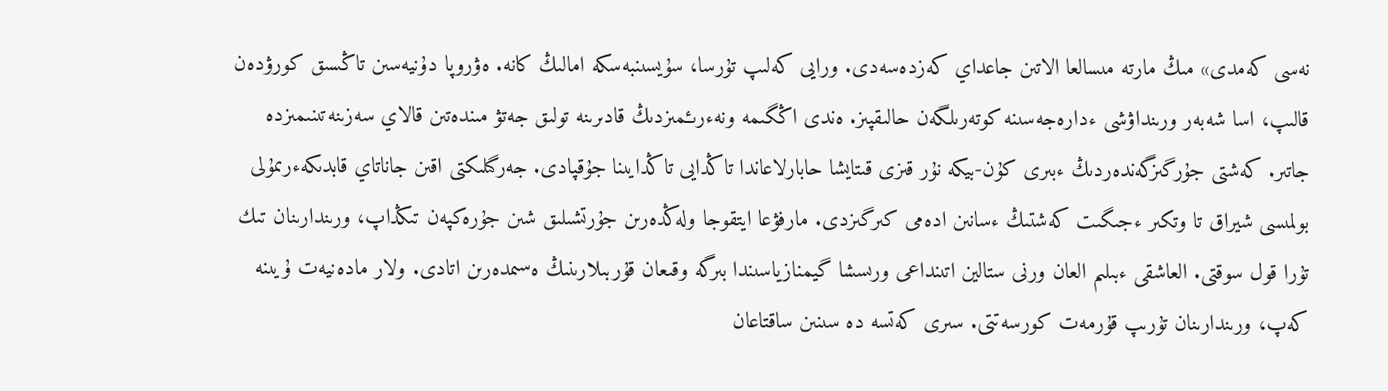نەسى كەمدى» مىڭ مارتە مىسالعا الاتىن جاعداي كەزدەسەدى. ورايى كەلىپ تۇرسا، سۇيسىنبەسكە امالىڭ كانە. ەۋروپا دۇنيەسىن تاڭسىق كورۋدەن قالىپ، اسا شەبەر ورىنداۋشى ءدارەجەسىنە كوتەرىلگەن حالىقپىز. ەندى اڭگىمە ونەءرىءمىزدىڭ قادىرىنە تولىق جەتۋ مىندەتىن قالاي سەزىنەتىنىمىزدە جاتىر. كەشتى جۇرگىزگەندەردىڭ ءبىرى كۇن-بيكە نۇر قىزى قىتايشا حابارلاعاندا تاڭدايى تاڭدايىنا جۇقپادى. جەرگىلىكتى اقىن جاناتاي قابدىكەءرىمۇلى بولمىسى شيراق تا وتكىر ءجىگىت كەشتىڭ ءسانىن ادەمى كىرگىزدى. مارفۋعا ايتقوجا ولەڭدەرىن جۇرتشىلىق شىن جۇرەكپەن تىڭداپ، ورىندارىنان تىك تۇرا قول سوقتى. العاشقى ءبىلىم العان ورنى ستالين اتىنداعى ورىسشا گيمنازياسىندا بىرگە وقىعان قۇربىلارىنىڭ ەسىمدەرىن اتادى. ولار مادەنيەت ۇيىنە كەپ، ورىندارىنان تۇرىپ قۇرمەت كورسەتتى. سىرى كەتسە دە سىنىن ساقتاعان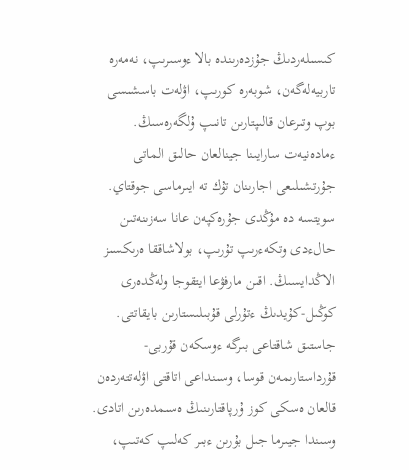كىسىلەردىڭ جۇزدەرىندە بالا ءوسىرىپ، نەمەرە تاربيەلەگەن، شوبەرە كورىپ، اۋلەت باسشىسى بوپ وتىرعان قالىپتارىن تانىپ ۇلگەرەسىڭ. ءمادەنيەت سارايىنا جينالعان حالىق الماتى جۇرتشىلىعى اجارىنان تۇك تە ايىرماسى جوقتاي. سويتسە دە مۇڭدى جۇرەكپەن عانا سەزىنەتىن حالءدى وتكەءرىپ تۇرىپ، بولاشاققا ەرىكسىز الاڭدايسىڭ. اقىن مارفۋعا ايتقوجا ولەڭدەرى كوڭىل-كۇيدىڭ ءتۇرلى قۇبىلىستارىن بايقاتتى. جاستىق شاقتاعى بىرگە ءوسكەن قۇربى-قۇرداستارىمەن قوسا، وسىنداعى اتاقتى اۋلەتتەردەن قالعان ەسكى كوز ۇرپاقتارىنىڭ ەسىمدەرىن اتادى. وسىندا جيىرما جىل بۇرىن ءبىر كەلىپ كەتىپ،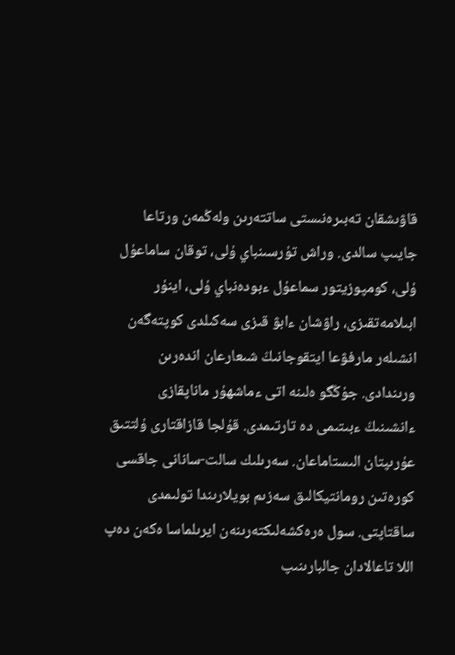قاۋىشقان تەبىرەنىستى ساتتەرىن ولەڭمەن ورتاعا جايىپ سالدى. وراش تۇرسىنباي ۇلى، توقان ساماعۇل ۇلى، كومپوزيتور سماعۇل ءبودەنباي ۇلى، اينۇر ابىلامەتقىزى، راۋشان ءابۋ قىزى سەكىلدى كوپتەگەن انشىلەر مارفۋعا ايتقوجانىڭ شىعارعان اندەرىن ورىندادى. جۇڭگو ەلىنە اتى ءماشھۇر ماناپقازى ءانشىنىڭ ءبىتىمى دە تارتىمدى. قۇلجا قازاقتارى ۇلتتىق عۇرىپتان الىستاماعان. سەرىلىك سالت-سانانى جاقسى كورەتىن رومانتيكالىق سەزىم بويلارىندا تولىمدى ساقتاپتى. سول ەرەكشەلىكتەرىنەن ايرىلماسا ەكەن دەپ اللا تاعالادان جالبارىنىپ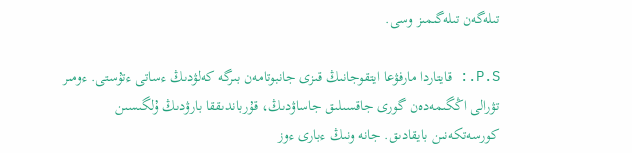تىلەگەن تىلەگىمىز وسى.

P.S.: قايتاردا مارفۋعا ايتقوجانىڭ قىزى جانبوتامەن بىرگە كەلۋدىڭ ءساتى ءتۇستى. ءومىر تۋرالى اڭگىمەدەن گورى جاقسىلىق جاساۋدىڭ، قۇرباندىققا بارۋدىڭ ۇلگىسىن كورسەتكەنىن بايقادىق. جانە ونىڭ ءبارى ءوز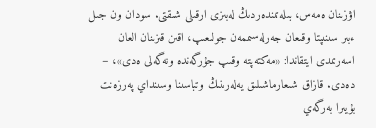اۋزىنان ەمەس، بىلەتىندەردىڭ لەبىزى ارقىلى شىقتى. سودان ون جىل ءبىر سىنىپتا وقىعان جەرلەسىممەن جولىعىپ، اقىن قىزىنان العان اسەرىمدى ايتقاندا: «مەكتەپتە وقىپ جۇرگەندە ونەگەلى ەدى»، – دەدى. قازاق شىعارماشىلىق يەلەرىنىڭ وتباسىنا وسىنداي پەرزەنت بۇيىرا بەرگەي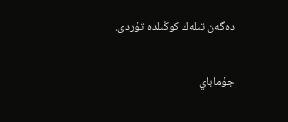دەگەن تىلەك كوڭىلدە تۇردى.

جۇماباي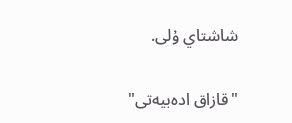شاشتاي ۇلى.

"قازاق ادەبيەتى"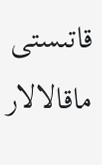قاتىستى ماقالالار